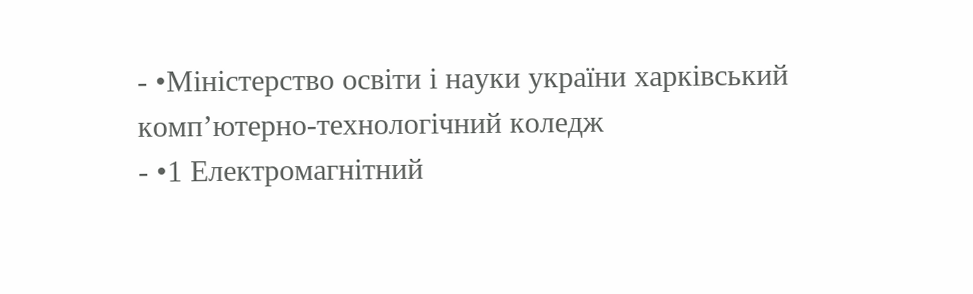- •Міністерство освіти і науки україни харківський комп’ютерно-технологічний коледж
- •1 Електромагнітний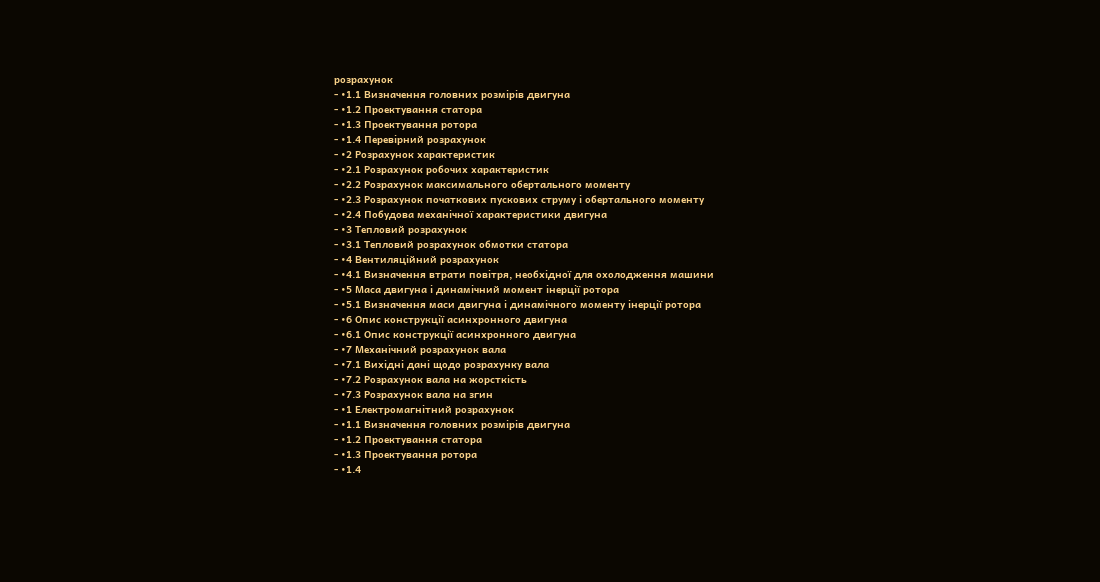розрахунок
- •1.1 Визначення головних розмірів двигуна
- •1.2 Проектування статора
- •1.3 Проектування ротора
- •1.4 Перевірний розрахунок
- •2 Розрахунок характеристик
- •2.1 Розрахунок робочих характеристик
- •2.2 Розрахунок максимального обертального моменту
- •2.3 Розрахунок початкових пускових струму і обертального моменту
- •2.4 Побудова механічної характеристики двигуна
- •3 Тепловий розрахунок
- •3.1 Тепловий розрахунок обмотки статора
- •4 Вентиляційний розрахунок
- •4.1 Визначення втрати повітря, необхідної для охолодження машини
- •5 Маса двигуна і динамічний момент інерції ротора
- •5.1 Визначення маси двигуна і динамічного моменту інерції ротора
- •6 Опис конструкції асинхронного двигуна
- •6.1 Опис конструкції асинхронного двигуна
- •7 Механічний розрахунок вала
- •7.1 Вихідні дані щодо розрахунку вала
- •7.2 Розрахунок вала на жорсткість
- •7.3 Розрахунок вала на згин
- •1 Електромагнітний розрахунок
- •1.1 Визначення головних розмірів двигуна
- •1.2 Проектування статора
- •1.3 Проектування ротора
- •1.4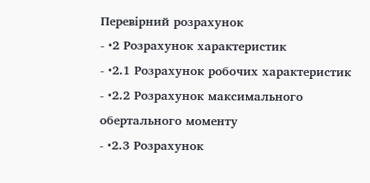Перевірний розрахунок
- •2 Розрахунок характеристик
- •2.1 Розрахунок робочих характеристик
- •2.2 Розрахунок максимального обертального моменту
- •2.3 Розрахунок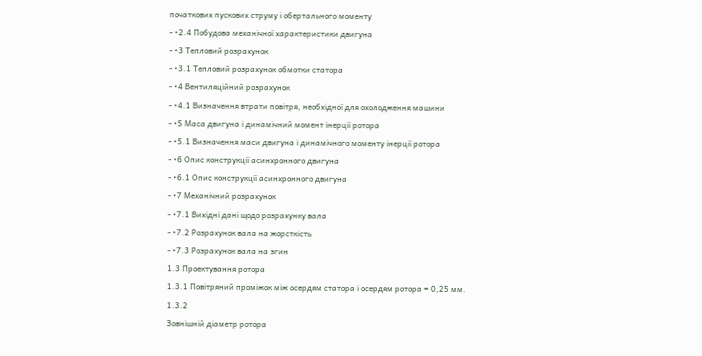початкових пускових струму і обертального моменту
- •2.4 Побудова механічної характеристики двигуна
- •3 Тепловий розрахунок
- •3.1 Тепловий розрахунок обмотки статора
- •4 Вентиляційний розрахунок
- •4.1 Визначення втрати повітря, необхідної для охолодження машини
- •5 Маса двигуна і динамічний момент інерції ротора
- •5.1 Визначення маси двигуна і динамічного моменту інерції ротора
- •6 Опис конструкції асинхронного двигуна
- •6.1 Опис конструкції асинхронного двигуна
- •7 Механічний розрахунок
- •7.1 Вихідні дані щодо розрахунку вала
- •7.2 Розрахунок вала на жорсткість
- •7.3 Розрахунок вала на згин
1.3 Проектування ротора
1.3.1 Повітряний проміжок між осердям статора і осердям ротора = 0,25 мм.
1.3.2
Зовнішній діаметр ротора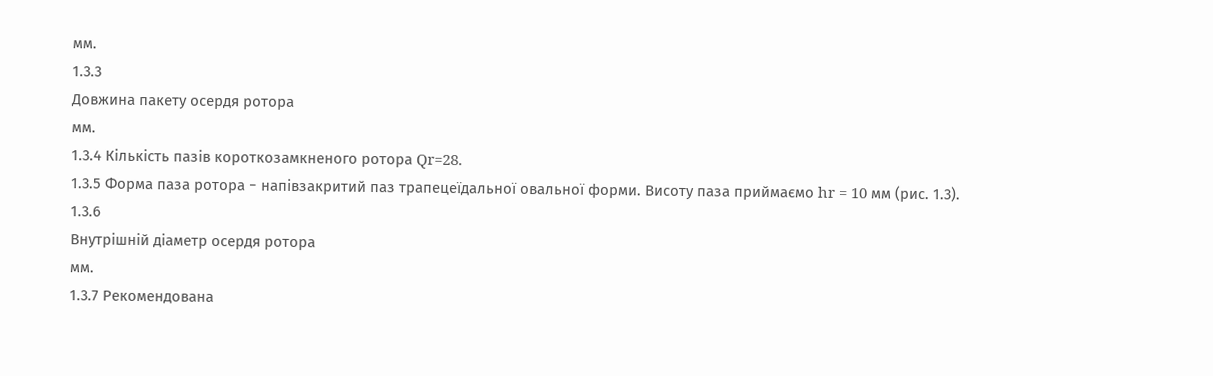мм.
1.3.3
Довжина пакету осердя ротора
мм.
1.3.4 Кількість пазів короткозамкненого ротора Qr=28.
1.3.5 Форма паза ротора − напівзакритий паз трапецеїдальної овальної форми. Висоту паза приймаємо hr = 10 мм (рис. 1.3).
1.3.6
Внутрішній діаметр осердя ротора
мм.
1.3.7 Рекомендована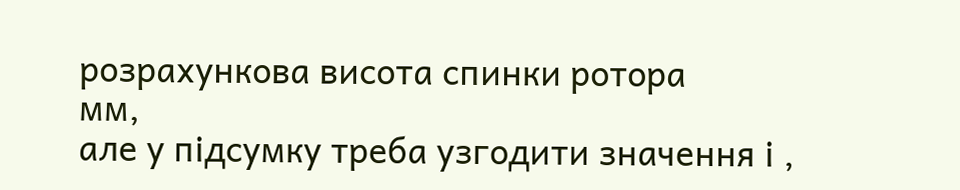розрахункова висота спинки ротора
мм,
але у підсумку треба узгодити значення і ,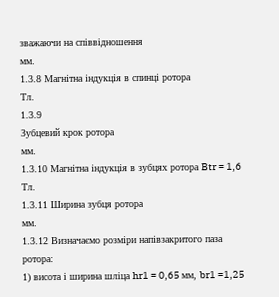зважаючи на співвідношення
мм.
1.3.8 Магнітна індукція в спинці ротора
Тл.
1.3.9
Зубцевий крок ротора
мм.
1.3.10 Магнітна індукція в зубцях ротора Btr = 1,6 Тл.
1.3.11 Ширина зубця ротора
мм.
1.3.12 Визначаємо розміри напівзакритого паза ротора:
1) висота і ширина шліца hr1 = 0,65 мм, br1 =1,25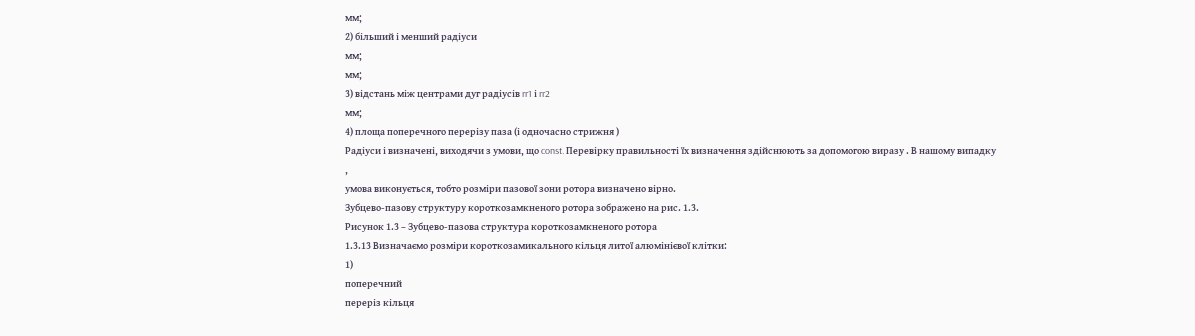мм;
2) більший і менший радіуси
мм;
мм;
3) відстань між центрами дуг радіусів rr1 і rr2
мм;
4) площа поперечного перерізу паза (і одночасно стрижня )
Радіуси і визначені, виходячи з умови, що const. Перевірку правильності їх визначення здійснюють за допомогою виразу . В нашому випадку
,
умова виконується, тобто розміри пазової зони ротора визначено вірно.
Зубцево-пазову структуру короткозамкненого ротора зображено на рис. 1.3.
Рисунок 1.3 – Зубцево-пазова структура короткозамкненого ротора
1.3.13 Визначаємо розміри короткозамикального кільця литої алюмінієвої клітки:
1)
поперечний
переріз кільця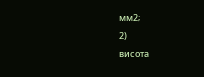мм2;
2)
висота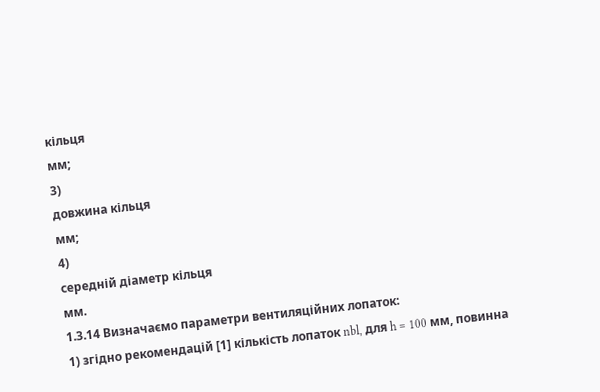кільця
мм;
3)
довжина кільця
мм;
4)
середній діаметр кільця
мм.
1.3.14 Визначаємо параметри вентиляційних лопаток:
1) згідно рекомендацій [1] кількість лопаток nbl, для h = 100 мм, повинна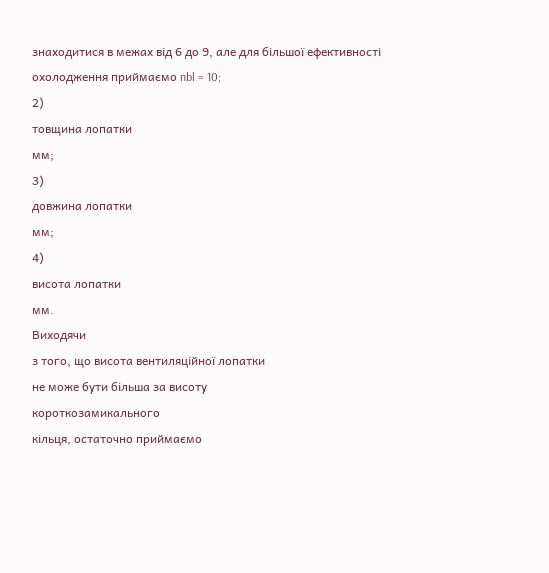знаходитися в межах від 6 до 9, але для більшої ефективності охолодження приймаємо nbl = 10;
2)
товщина лопатки
мм;
3)
довжина лопатки
мм;
4)
висота лопатки
мм.
Виходячи
з того, що висота вентиляційної лопатки
не може бути більша за висоту
короткозамикального
кільця, остаточно приймаємо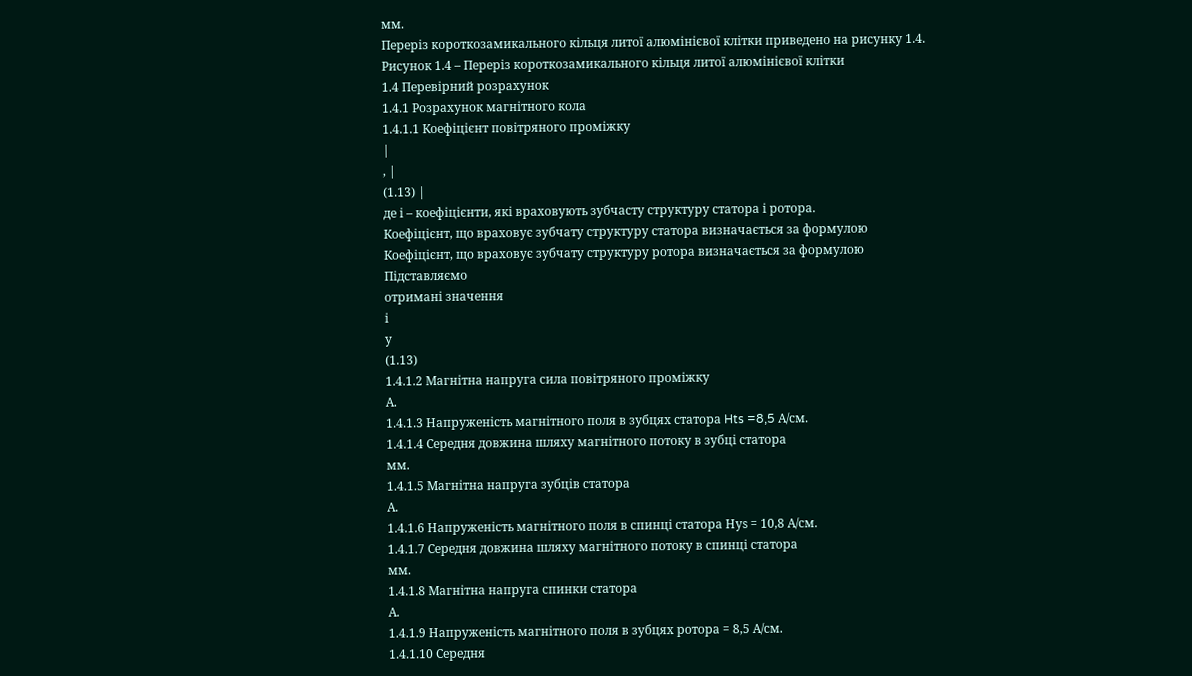мм.
Переріз короткозамикального кільця литої алюмінієвої клітки приведено на рисунку 1.4.
Рисунок 1.4 – Переріз короткозамикального кільця литої алюмінієвої клітки
1.4 Перевірний розрахунок
1.4.1 Розрахунок магнітного кола
1.4.1.1 Коефіцієнт повітряного проміжку
|
, |
(1.13) |
де і – коефіцієнти, які враховують зубчасту структуру статора і ротора.
Коефіцієнт, що враховує зубчату структуру статора визначається за формулою
Коефіцієнт, що враховує зубчату структуру ротора визначається за формулою
Підставляємо
отримані значення
і
у
(1.13)
1.4.1.2 Магнітна напруга сила повітряного проміжку
А.
1.4.1.3 Напруженість магнітного поля в зубцях статора Hts =8,5 А/см.
1.4.1.4 Середня довжина шляху магнітного потоку в зубці статора
мм.
1.4.1.5 Магнітна напруга зубців статора
А.
1.4.1.6 Напруженість магнітного поля в спинці статора Нуs = 10,8 А/см.
1.4.1.7 Середня довжина шляху магнітного потоку в спинці статора
мм.
1.4.1.8 Магнітна напруга спинки статора
А.
1.4.1.9 Напруженість магнітного поля в зубцях ротора = 8,5 А/см.
1.4.1.10 Середня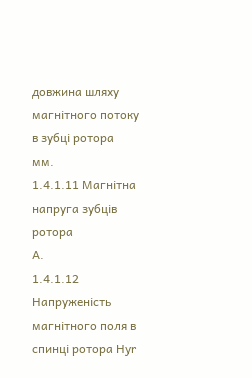довжина шляху магнітного потоку в зубці ротора
мм.
1.4.1.11 Магнітна напруга зубців ротора
А.
1.4.1.12 Напруженість магнітного поля в спинці ротора Нyr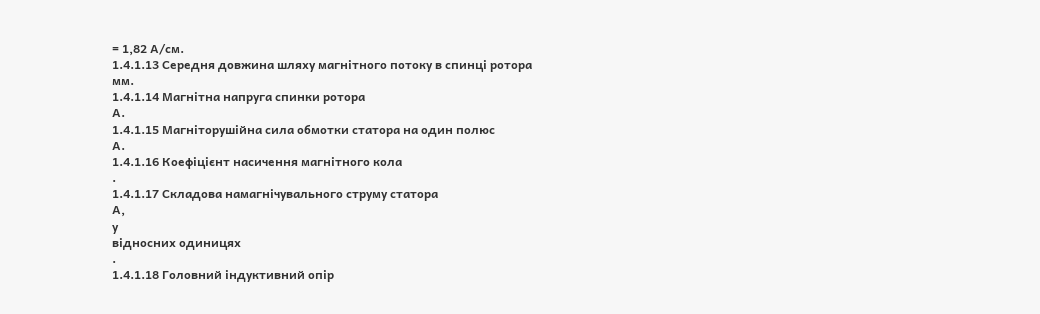= 1,82 А/см.
1.4.1.13 Середня довжина шляху магнітного потоку в спинці ротора
мм.
1.4.1.14 Магнітна напруга спинки ротора
А.
1.4.1.15 Магніторушійна сила обмотки статора на один полюс
А.
1.4.1.16 Коефіцієнт насичення магнітного кола
.
1.4.1.17 Складова намагнічувального струму статора
А,
у
відносних одиницях
.
1.4.1.18 Головний індуктивний опір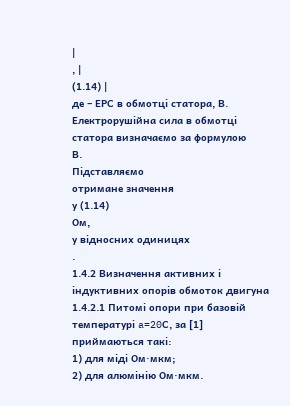|
, |
(1.14) |
де – ЕРС в обмотці статора, В.
Електрорушійна сила в обмотці статора визначаємо за формулою
В.
Підставляємо
отримане значення
у (1.14)
Ом,
у відносних одиницях
.
1.4.2 Визначення активних і індуктивних опорів обмоток двигуна
1.4.2.1 Питомі опори при базовій температурі a=20С, за [1] приймаються такі:
1) для міді Ом·мкм;
2) для алюмінію Ом·мкм.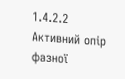1.4.2.2 Активний опір фазної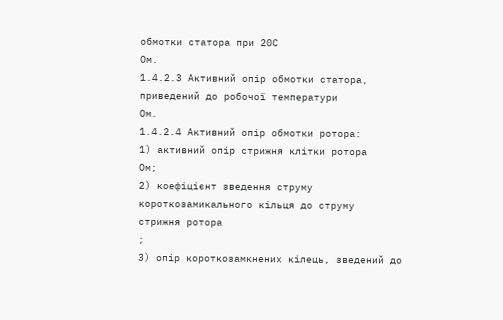обмотки статора при 20С
Ом.
1.4.2.3 Активний опір обмотки статора, приведений до робочої температури
Ом.
1.4.2.4 Активний опір обмотки ротора:
1) активний опір стрижня клітки ротора
Ом;
2) коефіцієнт зведення струму короткозамикального кільця до струму
стрижня ротора
;
3) опір короткозамкнених кілець, зведений до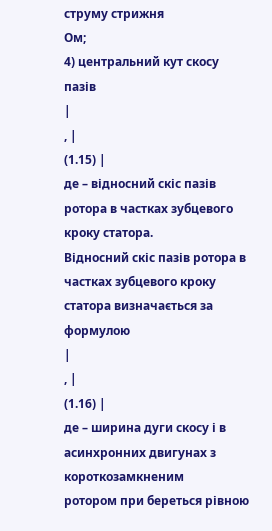струму стрижня
Ом;
4) центральний кут скосу пазів
|
, |
(1.15) |
де – відносний скіс пазів ротора в частках зубцевого кроку статора.
Відносний скіс пазів ротора в частках зубцевого кроку статора визначається за формулою
|
, |
(1.16) |
де – ширина дуги скосу і в асинхронних двигунах з короткозамкненим
ротором при береться рівною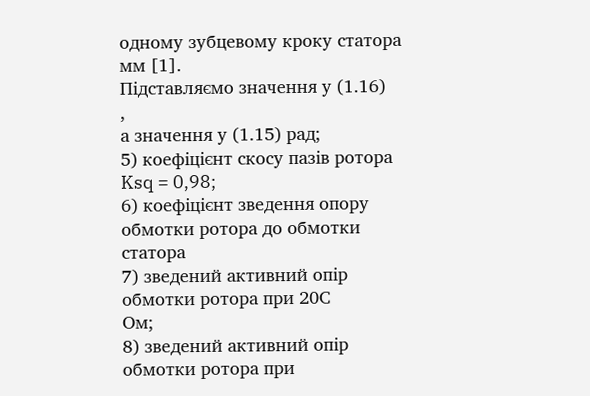одному зубцевому кроку статора мм [1].
Підставляємо значення у (1.16)
,
а значення у (1.15) рад;
5) коефіцієнт скосу пазів ротора Ksq = 0,98;
6) коефіцієнт зведення опору обмотки ротора до обмотки статора
7) зведений активний опір обмотки ротора при 20С
Ом;
8) зведений активний опір обмотки ротора при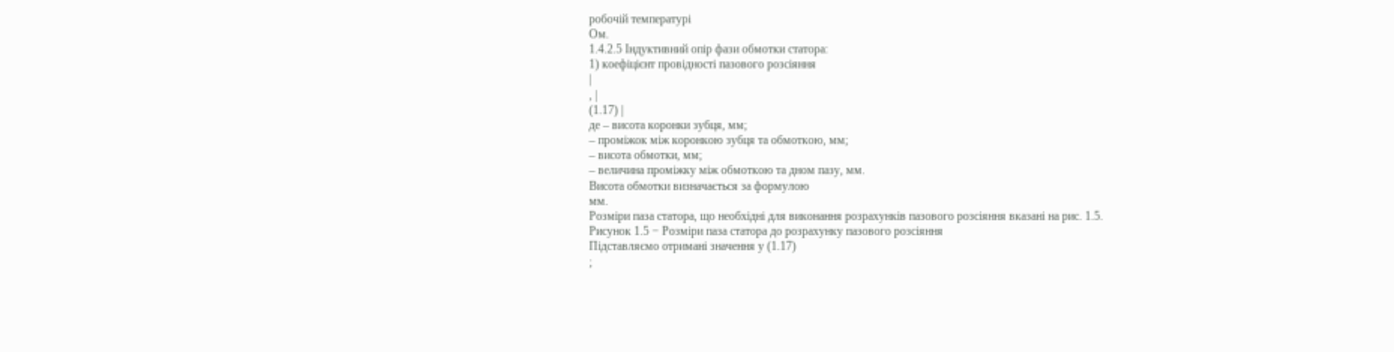робочій температурі
Ом.
1.4.2.5 Індуктивний опір фази обмотки статора:
1) коефіцієнт провідності пазового розсіяння
|
, |
(1.17) |
де – висота коронки зубця, мм;
– проміжок між коронкою зубця та обмоткою, мм;
– висота обмотки, мм;
– величина проміжку між обмоткою та дном пазу, мм.
Висота обмотки визначається за формулою
мм.
Розміри паза статора, що необхідні для виконання розрахунків пазового розсіяння вказані на рис. 1.5.
Рисунок 1.5 − Розміри паза статора до розрахунку пазового розсіяння
Підставляємо отримані значення у (1.17)
;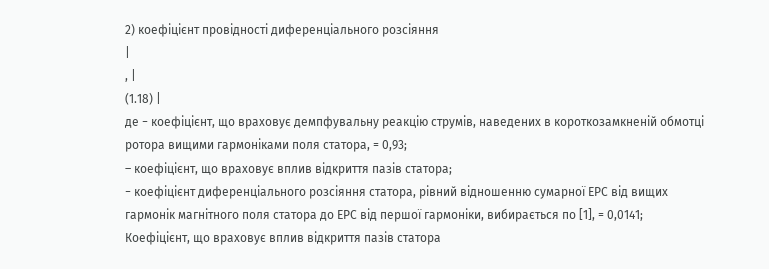2) коефіцієнт провідності диференціального розсіяння
|
, |
(1.18) |
де − коефіцієнт, що враховує демпфувальну реакцію струмів, наведених в короткозамкненій обмотці ротора вищими гармоніками поля статора, = 0,93;
– коефіцієнт, що враховує вплив відкриття пазів статора;
− коефіцієнт диференціального розсіяння статора, рівний відношенню сумарної ЕРС від вищих гармонік магнітного поля статора до ЕРС від першої гармоніки, вибирається по [1], = 0,0141;
Коефіцієнт, що враховує вплив відкриття пазів статора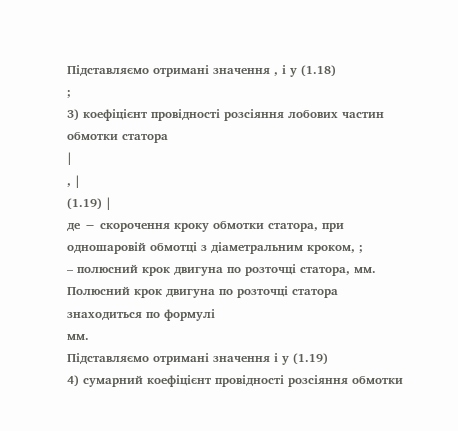Підставляємо отримані значення , і у (1.18)
;
3) коефіцієнт провідності розсіяння лобових частин обмотки статора
|
, |
(1.19) |
де − скорочення кроку обмотки статора, при одношаровій обмотці з діаметральним кроком, ;
– полюсний крок двигуна по розточці статора, мм.
Полюсний крок двигуна по розточці статора знаходиться по формулі
мм.
Підставляємо отримані значення і у (1.19)
4) сумарний коефіцієнт провідності розсіяння обмотки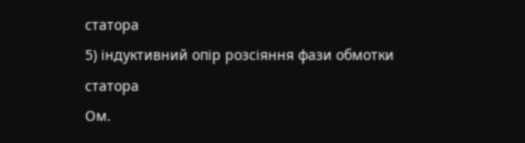статора
5) індуктивний опір розсіяння фази обмотки статора
Ом.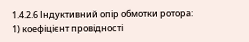1.4.2.6 Індуктивний опір обмотки ротора:
1) коефіцієнт провідності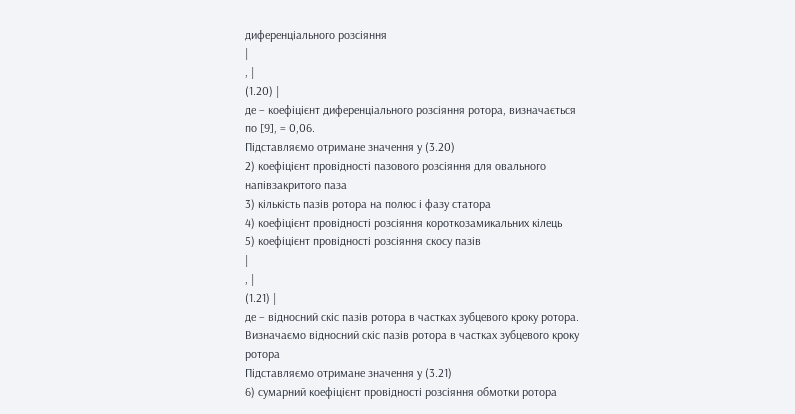диференціального розсіяння
|
, |
(1.20) |
де – коефіцієнт диференціального розсіяння ротора, визначається по [9], = 0,06.
Підставляємо отримане значення у (3.20)
2) коефіцієнт провідності пазового розсіяння для овального напівзакритого паза
3) кількість пазів ротора на полюс і фазу статора
4) коефіцієнт провідності розсіяння короткозамикальних кілець
5) коефіцієнт провідності розсіяння скосу пазів
|
, |
(1.21) |
де – відносний скіс пазів ротора в частках зубцевого кроку ротора.
Визначаємо відносний скіс пазів ротора в частках зубцевого кроку ротора
Підставляємо отримане значення у (3.21)
6) сумарний коефіцієнт провідності розсіяння обмотки ротора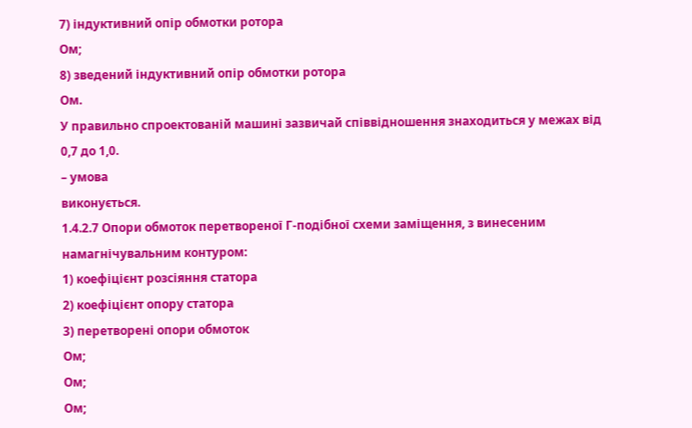7) індуктивний опір обмотки ротора
Ом;
8) зведений індуктивний опір обмотки ротора
Ом.
У правильно спроектованій машині зазвичай співвідношення знаходиться у межах від 0,7 до 1,0.
– умова
виконується.
1.4.2.7 Опори обмоток перетвореної Г-подібної схеми заміщення, з винесеним намагнічувальним контуром:
1) коефіцієнт розсіяння статора
2) коефіцієнт опору статора
3) перетворені опори обмоток
Ом;
Ом;
Ом;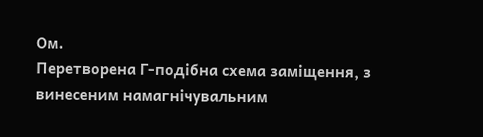Ом.
Перетворена Г-подібна схема заміщення, з винесеним намагнічувальним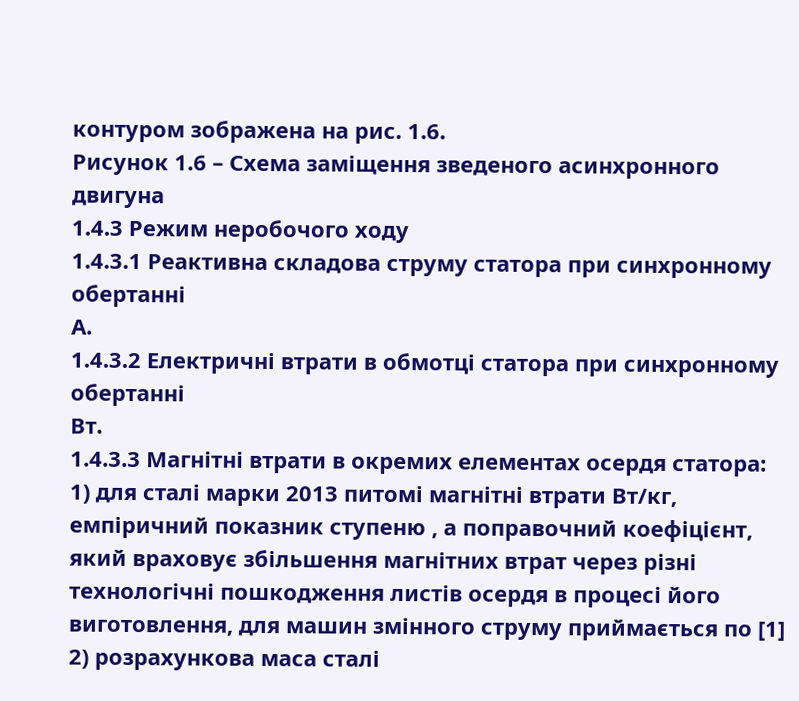контуром зображена на рис. 1.6.
Рисунок 1.6 – Схема заміщення зведеного асинхронного двигуна
1.4.3 Режим неробочого ходу
1.4.3.1 Реактивна складова струму статора при синхронному обертанні
А.
1.4.3.2 Електричні втрати в обмотці статора при синхронному обертанні
Вт.
1.4.3.3 Магнітні втрати в окремих елементах осердя статора:
1) для сталі марки 2013 питомі магнітні втрати Вт/кг, емпіричний показник ступеню , а поправочний коефіцієнт, який враховує збільшення магнітних втрат через різні технологічні пошкодження листів осердя в процесі його виготовлення, для машин змінного струму приймається по [1]
2) розрахункова маса сталі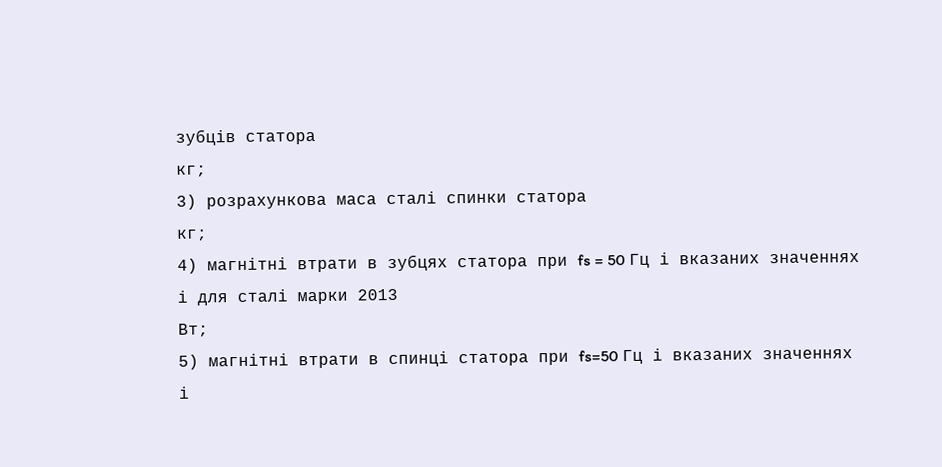зубців статора
кг;
3) розрахункова маса сталі спинки статора
кг;
4) магнітні втрати в зубцях статора при fs = 50 Гц і вказаних значеннях
і для сталі марки 2013
Вт;
5) магнітні втрати в спинці статора при fs=50 Гц і вказаних значеннях
і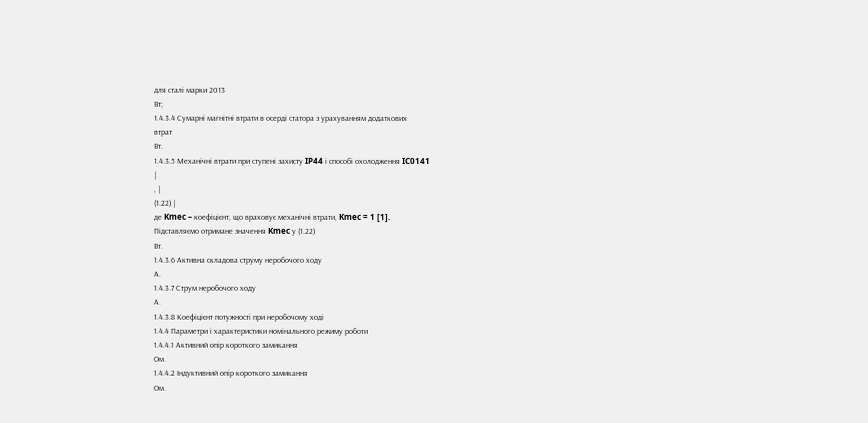для сталі марки 2013
Вт;
1.4.3.4 Сумарні магнітні втрати в осерді статора з урахуванням додаткових
втрат
Вт.
1.4.3.5 Механічні втрати при ступені захисту IP44 і способі охолодження IC0141
|
, |
(1.22) |
де Kmec – коефіцієнт, що враховує механічні втрати, Kmec = 1 [1].
Підставляємо отримане значення Kmec у (1.22)
Вт.
1.4.3.6 Активна складова струму неробочого ходу
А.
1.4.3.7 Струм неробочого ходу
А.
1.4.3.8 Коефіцієнт потужності при неробочому ході
1.4.4 Параметри і характеристики номінального режиму роботи
1.4.4.1 Активний опір короткого замикання
Ом.
1.4.4.2 Індуктивний опір короткого замикання
Ом.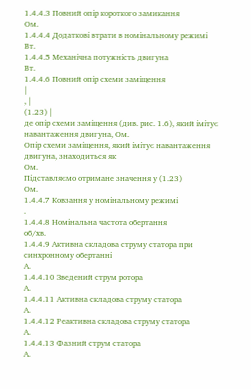1.4.4.3 Повний опір короткого замикання
Ом.
1.4.4.4 Додаткові втрати в номінальному режимі
Вт.
1.4.4.5 Механічна потужність двигуна
Вт.
1.4.4.6 Повний опір схеми заміщення
|
, |
(1.23) |
де опір схеми заміщення (див. рис. 1.6), який імітує навантаження двигуна, Ом.
Опір схеми заміщення, який імітує навантаження двигуна, знаходиться як
Ом.
Підставляємо отримане значення у (1.23)
Ом.
1.4.4.7 Ковзання у номінальному режимі
.
1.4.4.8 Номінальна частота обертання
об/хв.
1.4.4.9 Активна складова струму статора при синхронному обертанні
А.
1.4.4.10 Зведений струм ротора
А.
1.4.4.11 Активна складова струму статора
А.
1.4.4.12 Реактивна складова струму статора
А.
1.4.4.13 Фазний струм статора
А.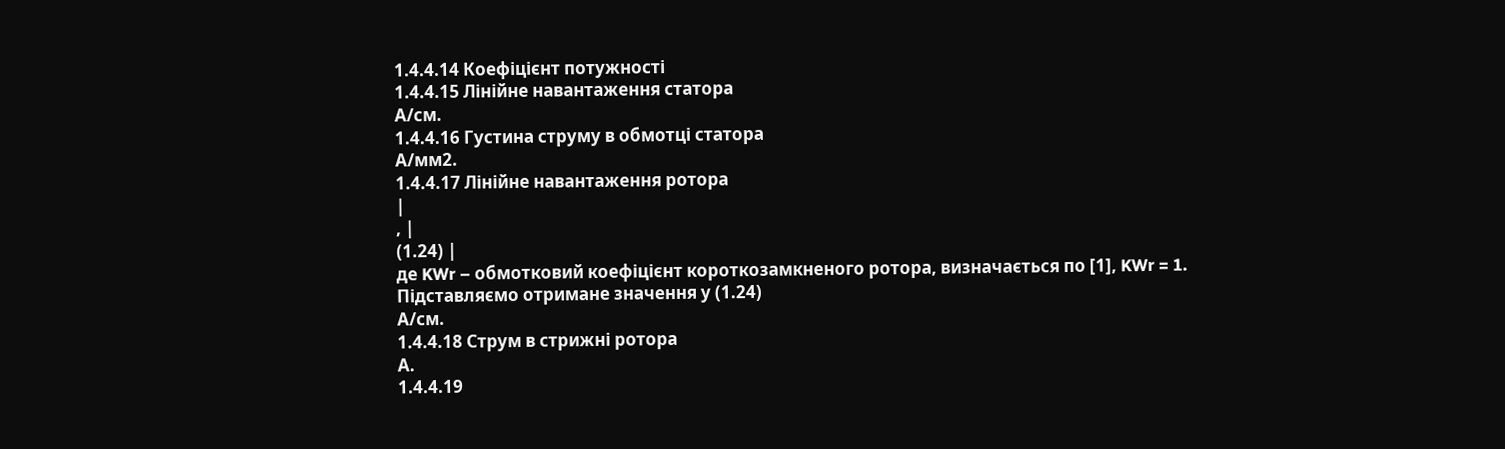1.4.4.14 Коефіцієнт потужності
1.4.4.15 Лінійне навантаження статора
А/см.
1.4.4.16 Густина струму в обмотці статора
А/мм2.
1.4.4.17 Лінійне навантаження ротора
|
, |
(1.24) |
де KWr – обмотковий коефіцієнт короткозамкненого ротора, визначається по [1], KWr = 1.
Підставляємо отримане значення у (1.24)
А/см.
1.4.4.18 Струм в стрижні ротора
А.
1.4.4.19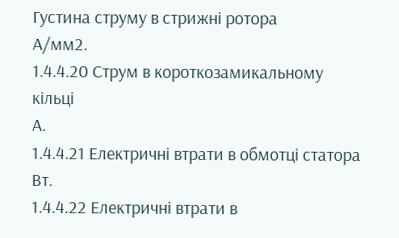Густина струму в стрижні ротора
А/мм2.
1.4.4.20 Струм в короткозамикальному кільці
А.
1.4.4.21 Електричні втрати в обмотці статора
Вт.
1.4.4.22 Електричні втрати в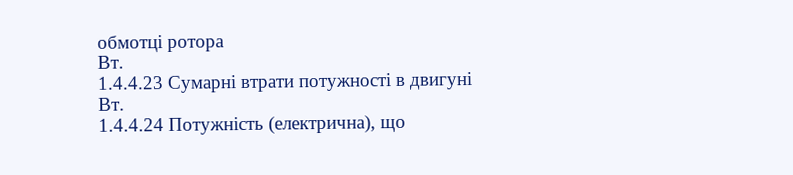обмотці ротора
Вт.
1.4.4.23 Сумарні втрати потужності в двигуні
Вт.
1.4.4.24 Потужність (електрична), що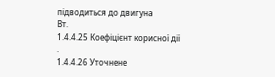підводиться до двигуна
Вт.
1.4.4.25 Коефіцієнт корисної дії
.
1.4.4.26 Уточнене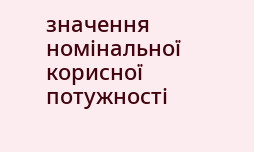значення номінальної корисної потужності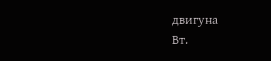двигуна
Вт.